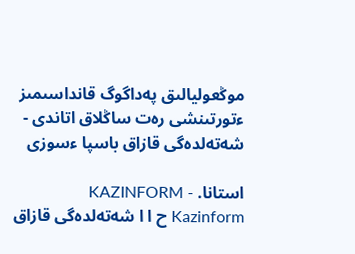موڭعوليالىق پەداگوگ قانداسىمىز ءتورتىنشى رەت ساڭلاق اتاندى - شەتەلدەگى قازاق باسپا ءسوزى

استانا. KAZINFORM - Kazinform ح ا ا شەتەلدەگى قازاق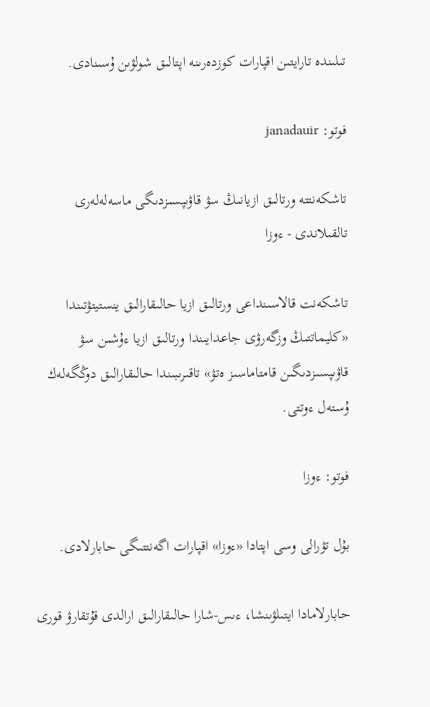تىلىندە تارايتىن اقپارات كوزدەرىنە اپتالىق شولۋىن ۇسىنادى.

فوتو: janadauir

تاشكەنتتە ورتالىق ازيانىڭ سۋ قاۋىپسىزدىگى ماسەلەلەرى تالقىلاندى - ءوزا

تاشكەنت قالاسىنداعى ورتالىق ازيا حالىقارالىق ينستيتۋتىندا «كليماتتىڭ وزگەرۋى جاعدايىندا ورتالىق ازيا ءۇشىن سۋ قاۋىپسىزدىگىن قامتاماسىز ەتۋ» تاقىرىبىندا حالىقارالىق دوڭگەلەك ۇستەل ءوتتى.

فوتو: ءوزا

بۇل تۋرالى وسى اپتادا «ءوزا» اقپارات اگەنتتىگى حابارلادى.

حابارلامادا ايتىلۋىنشا، ءىس-شارا حالىقارالىق ارالدى قۇتقارۋ قورى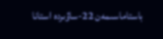باستاماسىمەن 22-ساۋىردە استانا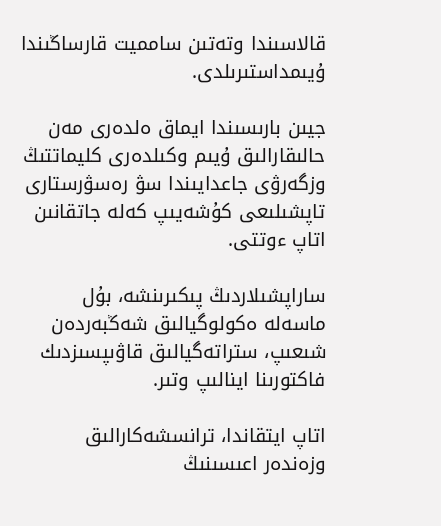قالاسىندا وتەتىن سامميت قارساڭىندا ۇيىمداستىرىلدى.

جيىن بارىسىندا ايماق ەلدەرى مەن حالىقارالىق ۇيىم وكىلدەرى كليماتتىڭ وزگەرۋى جاعدايىندا سۋ رەسۋرستارى تاپشىلىعى كۇشەيىپ كەلە جاتقانىن اتاپ ءوتتى.

ساراپشىلاردىڭ پىكىرىنشە، بۇل ماسەلە ەكولوگيالىق شەڭبەردەن شىعىپ، ستراتەگيالىق قاۋىپسىزدىك فاكتورىنا اينالىپ وتىر.

اتاپ ايتقاندا، ترانسشەكارالىق وزەندەر اعىسىنىڭ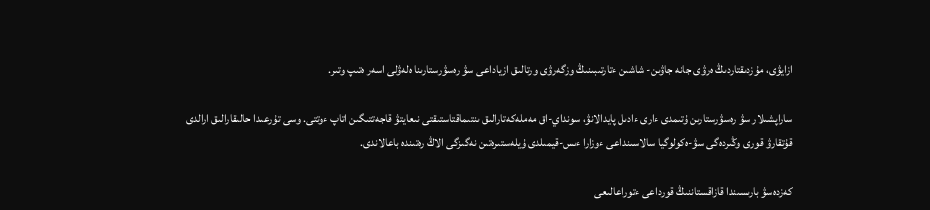ازايۋى، مۇزدىقتاردىڭ ەرۋى جانە جاۋىن- شاشىن ءتارتىبىنىڭ وزگەرۋى ورتالىق ازياداعى سۋ رەسۋرستارىنا ەلەۋلى اسەر ەتىپ وتىر.

ساراپشىلار سۋ رەسۋرستارىن ۇتىمدى ءارى ءادىل پايدالانۋ، سونداي-اق مەملەكەتارالىق ىنتىماقتاستىقتى نىعايتۋ قاجەتتىگىن اتاپ ءوتتى. وسى تۇرعىدا حالىقارالىق ارالدى قۇتقارۋ قورى وڭىردەگى سۋ-ەكولوگيا سالاسىنداعى ءوزارا ءىس-قيمىلدى ۇيلەستىرەتىن نەگىزگى الاڭ رەتىندە باعالاندى.

كەزدەسۋ بارىسىندا قازاقستاننىڭ قورداعى ءتوراعالىعى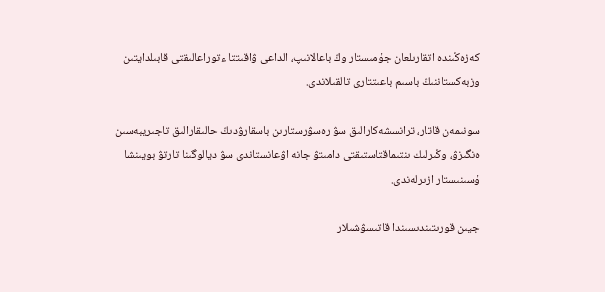كەزەڭىندە اتقارىلعان جۇمىستار وڭ باعالانىپ، الداعى ۋاقىتتا ءتوراعالىقتى قابىلدايتىن وزبەكستاننىڭ باسىم باعىتتارى تالقىلاندى.

سونىمەن قاتار، ترانسشەكارالىق سۋ رەسۋرستارىن باسقارۋدىڭ حالىقارالىق تاجىريبەسىن ەنگىزۋ، وڭىرلىك ىنتىماقتاستىقتى دامىتۋ جانە اۋعانستاندى سۋ ديالوگىنا تارتۋ بويىنشا ۇسىنىستار ازىرلەندى.

جيىن قورىتىندىسىندا قاتىسۋشىلار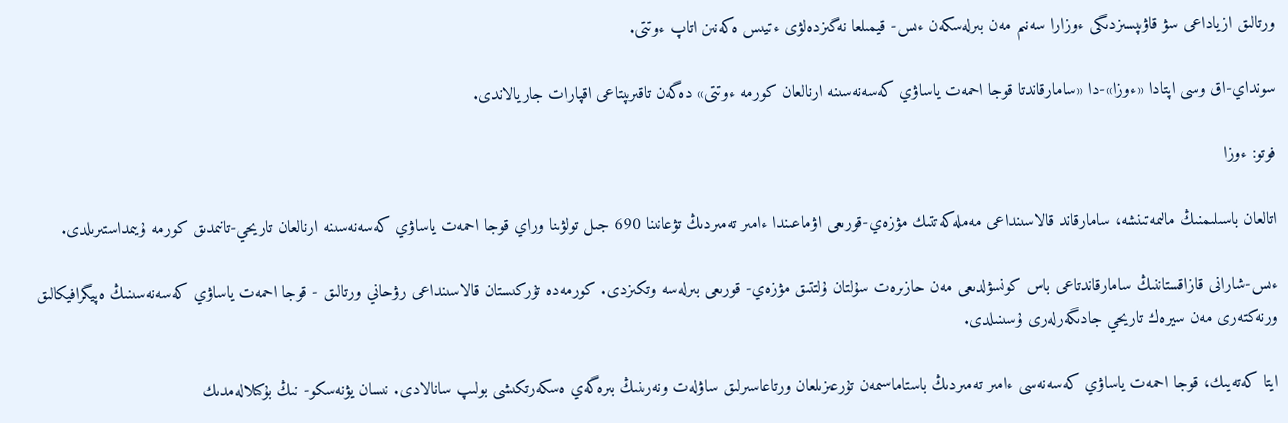ورتالىق ازياداعى سۋ قاۋىپسىزدىگى ءوزارا سەنىم مەن بىرلەسكەن ءىس- قيمىلعا نەگىزدەلۋى ءتيىس ەكەنىن اتاپ ءوتتى.

سونداي-اق وسى اپتادا «ءوزا»-دا «سامارقاندتا قوجا احمەت ياساۋي كەسەنەسىنە ارنالعان كورمە ءوتتى» دەگەن تاقىرىپتاعى اقپارات جاريالاندى.

فوتو: ءوزا

اتالعان باسىلىمنىڭ مالىمەتىنشە، سامارقاند قالاسىنداعى مەملەكەتتىك مۋزەي-قورىعى اۋماعىندا ءامىر تەمىردىڭ تۋعانىنا 690 جىل تولۋىنا وراي قوجا احمەت ياساۋي كەسەنەسىنە ارنالعان تاريحي-تانىمدىق كورمە ۇيىمداستىرىلدى.

ءىس-شارانى قازاقستاننىڭ سامارقاندتاعى باس كونسۋلدىعى مەن حازىرەت سۇلتان ۇلتتىق مۋزەي- قورىعى بىرلەسە وتكىزدى. كورمەدە تۇركىستان قالاسىنداعى رۋحاني ورتالىق - قوجا احمەت ياساۋي كەسەنەسىنىڭ ەپيگرافيكالىق ورنەكتەرى مەن سيرەك تاريحي جادىگەرلەرى ۇسىنىلدى.

ايتا كەتەيىك، قوجا احمەت ياساۋي كەسەنەسى ءامىر تەمىردىڭ باستاماسىمەن تۇرعىزىلعان ورتاعاسىرلىق ساۋلەت ونەرىنىڭ بىرەگەي ەسكەرتكىشى بولىپ سانالادى. نىسان يۋنەسكو- نىڭ بۇكىلالەمدىك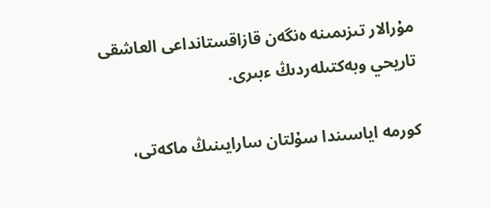مۇرالار تىزىمىنە ەنگەن قازاقستانداعى العاشقى تاريحي وبەكتىلەردىڭ ءبىرى.

كورمە اياسىندا سۇلتان سارايىنىڭ ماكەتى،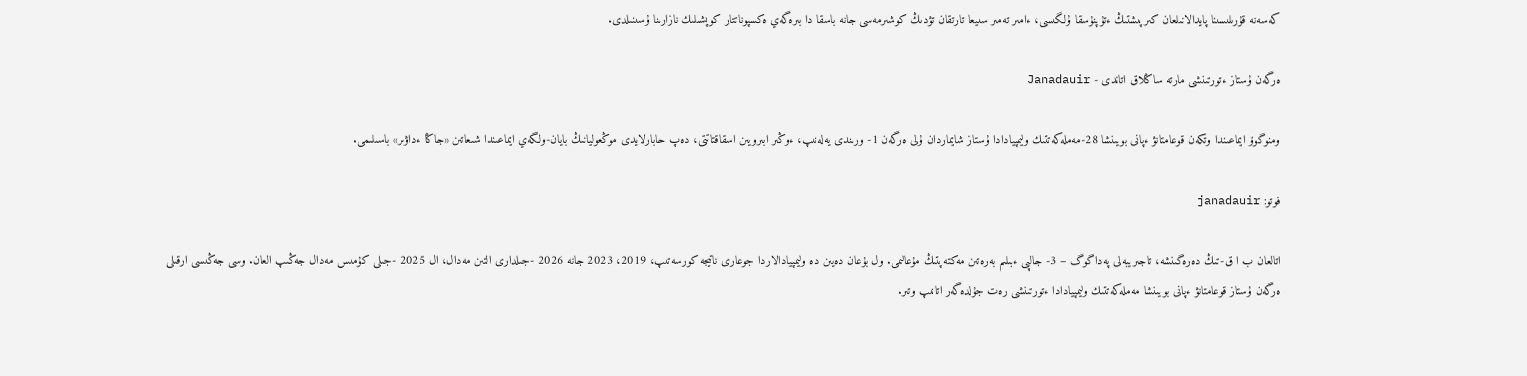كەسەنە قۇرىلىسىنا پايدالانىلعان كىرپىشتىڭ ءتۇپنۇسقا ۇلگىسى، ءامىر تەمىر سىيعا تارتقان تۋدىڭ كوشىرمەسى جانە باسقا دا بىرەگەي ەكسپوناتتار كوپشىلىك نازارىنا ۇسىنىلدى.

ەرگەن ۇستاز ءتورتىنشى مارتە ساڭلاق اتاندى - Janadauir

ومنوگوۆ ايماعىندا وتكەن قوعامتانۋ ءپانى بويىنشا 28-مەملەكەتتىك وليمپيادادا ۇستاز شايماردان ۇلى ەرگەن 1- ورىندى يەلەنىپ، ءوڭىر ابىرويىن اسقاقتاتتى، دەپ حابارلايدى موڭعوليانىڭ بايان-ولگەي ايماعىندا شىعاتىن «جاڭا ءداۋىر» باسىلىمى.

فوتو: janadauir

اتالعان ب ا ق-تىڭ دەرەگىنشە، تاجىريبەلى پەداگوگ – 3- جالپى ءبىلىم بەرەتىن مەكتەپتىڭ مۇعالىمى. ول بۇعان دەيىن دە وليمپيادالاردا جوعارى ناتيجە كورسەتىپ، 2019، 2023 جانە 2026 -جىلدارى التىن مەدال، ال 2025 -جىلى كۇمىس مەدال جەڭىپ العان. وسى جەڭىسى ارقىلى ەرگەن ۇستاز قوعامتانۋ ءپانى بويىنشا مەملەكەتتىك وليمپيادادا ءتورتىنشى رەت جۇلدەگەر اتانىپ وتىر.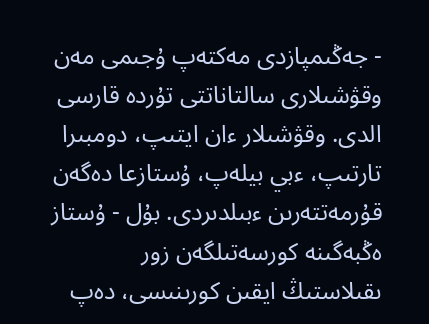- جەڭىمپازدى مەكتەپ ۇجىمى مەن وقۋشىلارى سالتاناتتى تۇردە قارسى الدى. وقۋشىلار ءان ايتىپ، دومبىرا تارتىپ، ءبي بيلەپ، ۇستازعا دەگەن قۇرمەتتەرىن ءبىلدىردى. بۇل - ۇستاز ەڭبەگىنە كورسەتىلگەن زور ىقىلاستىڭ ايقىن كورىنىسى، دەپ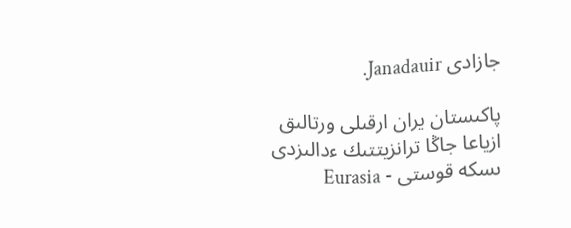جازادى Janadauir.

پاكىستان يران ارقىلى ورتالىق ازياعا جاڭا ترانزيتتىك ءدالىزدى ىسكە قوستى - Eurasia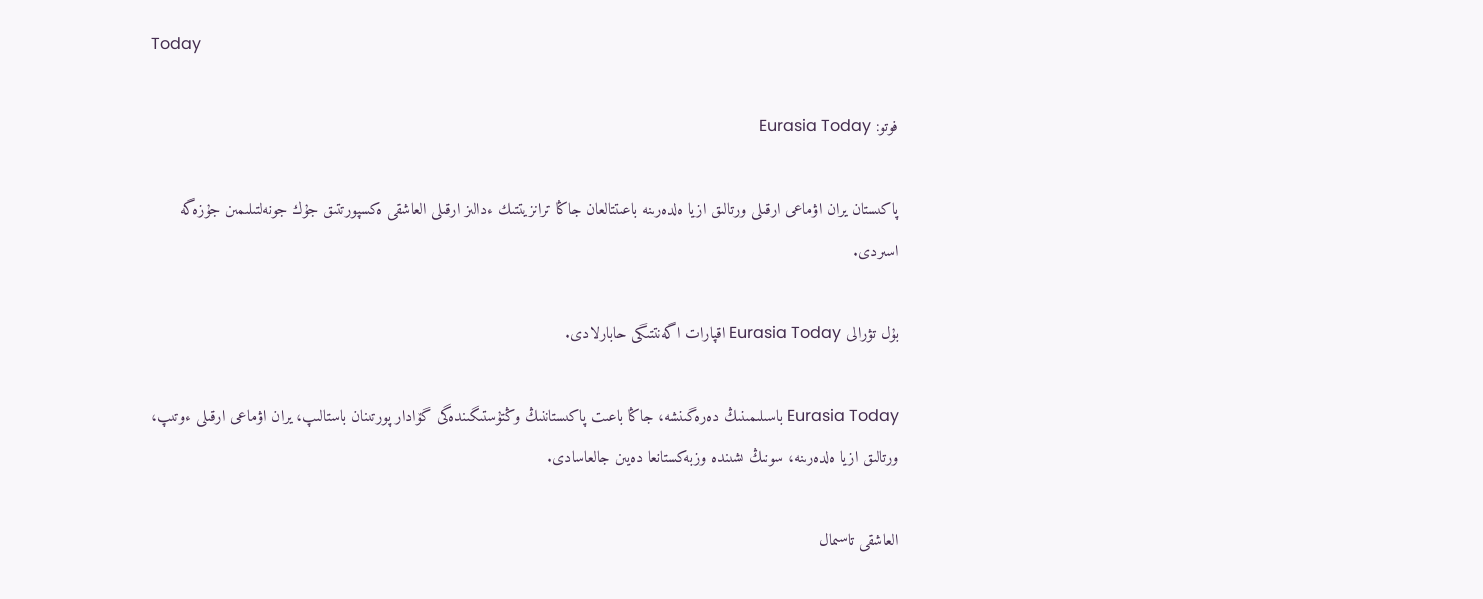Today

فوتو: Eurasia Today

پاكىستان يران اۋماعى ارقىلى ورتالىق ازيا ەلدەرىنە باعىتتالعان جاڭا ترانزيتتىك ءدالىز ارقىلى العاشقى ەكسپورتتىق جۇك جونەلتىلىمىن جۇزەگە اسىردى.

بۇل تۋرالى Eurasia Today اقپارات اگەنتتىگى حابارلادى.

Eurasia Today باسىلىمىنىڭ دەرەگىنشە، جاڭا باعىت پاكىستاننىڭ وڭتۇستىگىندەگى گۆادار پورتىنان باستالىپ، يران اۋماعى ارقىلى ءوتىپ، ورتالىق ازيا ەلدەرىنە، سونىڭ ىشىندە وزبەكستانعا دەيىن جالعاسادى.

العاشقى تاسىمال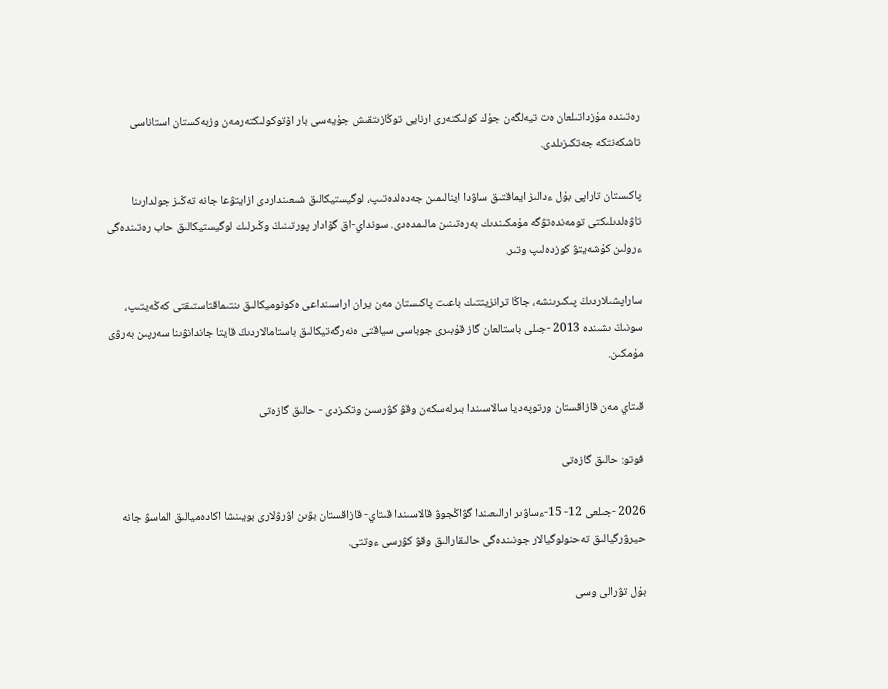رەتىندە مۇزداتىلعان ەت تيەلگەن جۇك كولىكتەرى ارنايى توڭازىتقىش جۇيەسى بار اۆتوكولىكتەرمەن وزبەكستان استاناسى تاشكەنتكە جەتكىزىلدى.

پاكىستان تاراپى بۇل ءدالىز ايماقتىق ساۋدا اينالىمىن جەدەلدەتىپ، لوگيستيكالىق شىعىنداردى ازايتۋعا جانە تەڭىز جولدارىنا تاۋەلدىلىكتى تومەندەتۋگە مۇمكىندىك بەرەتىنىن مالىمدەدى. سونداي-اق گۆادار پورتىنىڭ وڭىرلىك لوگيستيكالىق حاب رەتىندەگى ءرولىن كۇشەيتۋ كوزدەلىپ وتىر.

ساراپشىلاردىڭ پىكىرىنشە، جاڭا ترانزيتتىك باعىت پاكىستان مەن يران اراسىنداعى ەكونوميكالىق ىنتىماقتاستىقتى كەڭەيتىپ، سونىڭ ىشىندە 2013 -جىلى باستالعان گاز قۇبىرى جوباسى سياقتى ەنەرگەتيكالىق باستامالاردىڭ قايتا جاندانۋىنا سەرپىن بەرۋى مۇمكىن.

قىتاي مەن قازاقستان ورتوپەديا سالاسىندا بىرلەسكەن وقۋ كۋرسىن وتكىزدى - حالىق گازەتى

فوتو: حالىق گازەتى

2026 -جىلعى 12- 15-ءساۋىر ارالىعىندا گۋاڭجوۋ قالاسىندا قىتاي- قازاقستان بۋىن اۋرۋلارى بويىنشا اكادەميالىق الماسۋ جانە حيرۋرگيالىق تەحنولوگيالار جونىندەگى حالىقارالىق وقۋ كۋرسى ءوتتى.

بۇل تۋرالى وسى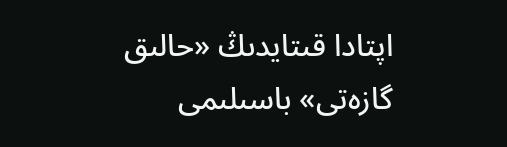اپتادا قىتايدىڭ «حالىق گازەتى» باسىلىمى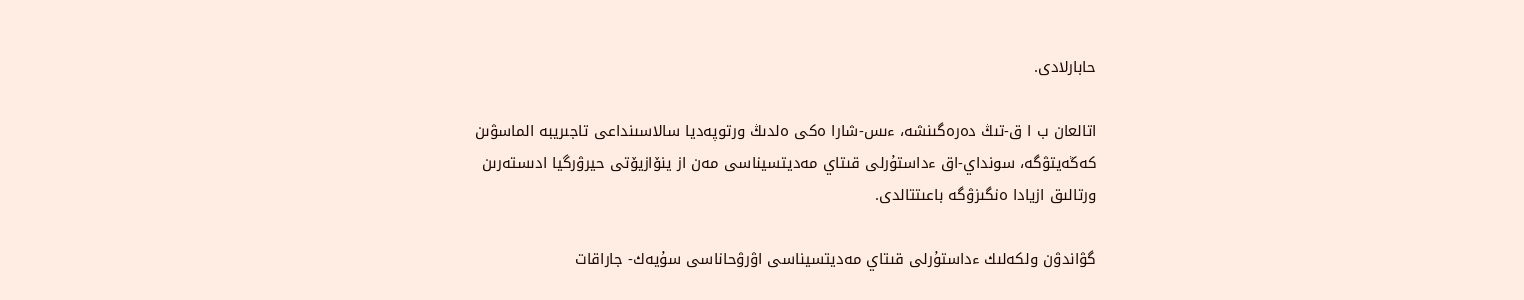حابارلادى.

اتالعان ب ا ق-تىڭ دەرەگىنشە، ءىس-شارا ەكى ەلدىڭ ورتوپەديا سالاسىنداعى تاجىريبە الماسۋىن كەڭەيتۋگە، سونداي-اق ءداستۇرلى قىتاي مەديتسيناسى مەن از ينۆازيۆتى حيرۋرگيا ادىستەرىن ورتالىق ازيادا ەنگىزۋگە باعىتتالدى.

گۋاندۋن ولكەلىك ءداستۇرلى قىتاي مەديتسيناسى اۋرۋحاناسى سۇيەك- جاراقات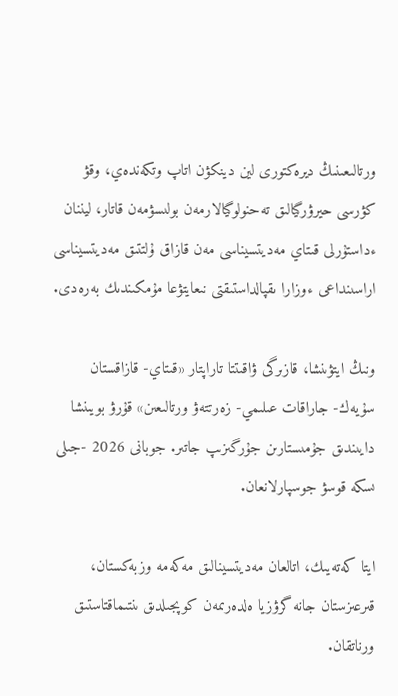ورتالىعىنىڭ ديرەكتورى لين دينكۋن اتاپ وتكەندەي، وقۋ كۋرسى حيرۋرگيالىق تەحنولوگيالارمەن بولىسۋمەن قاتار، ليننان ءداستۇرلى قىتاي مەديتسيناسى مەن قازاق ۇلتتىق مەديتسيناسى اراسىنداعى ءوزارا ىقپالداستىقتى نىعايتۋعا مۇمكىندىك بەرەدى.

ونىڭ ايتۋىنشا، قازىرگى ۋاقىتتا تاراپتار «قىتاي- قازاقستان سۇيەك- جاراقات عىلىمي- زەرتتەۋ ورتالىعىن» قۇرۋ بويىنشا دايىندىق جۇمىستارىن جۇرگىزىپ جاتىر. جوبانى 2026 -جىلى ىسكە قوسۋ جوسپارلانعان.

ايتا كەتەيىك، اتالعان مەديتسينالىق مەكەمە وزبەكستان، قىرعىزستان جانە گرۋزيا ەلدەرىمەن كوپجىلدىق ىنتىماقتاستىق ورناتقان.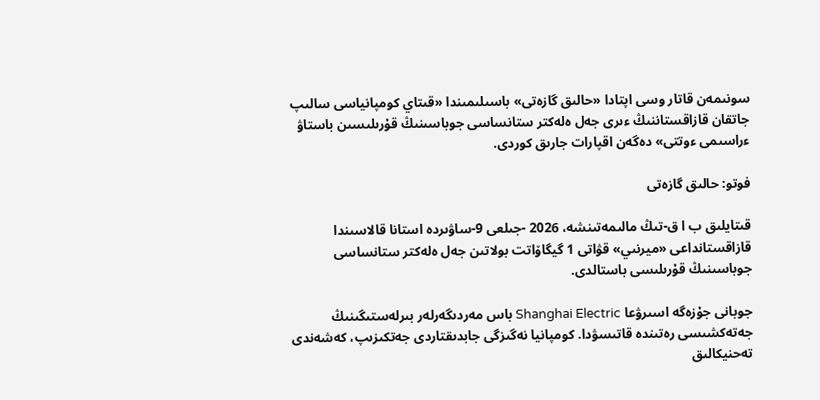سونىمەن قاتار وسى اپتادا «حالىق گازەتى» باسىلىمىندا «قىتاي كومپانياسى سالىپ جاتقان قازاقستاننىڭ ءىرى جەل ەلەكتر ستانساسى جوباسىنىڭ قۇرىلىسىن باستاۋ ءراسىمى ءوتتى» دەگەن اقپارات جارىق كوردى.

فوتو: حالىق گازەتى

قىتايلىق ب ا ق-تىڭ مالىمەتىنشە، 2026 -جىلعى 9-ساۋىردە استانا قالاسىندا قازاقستانداعى «ميرنىي» قۋاتى 1 گيگاۆاتت بولاتىن جەل ەلەكتر ستانساسى جوباسىنىڭ قۇرىلىسى باستالدى.

جوبانى جۇزەگە اسىرۋعا Shanghai Electric باس مەردىگەرلەر بىرلەستىگىنىڭ جەتەكشىسى رەتىندە قاتىسۋدا. كومپانيا نەگىزگى جابدىقتاردى جەتكىزىپ، كەشەندى تەحنيكالىق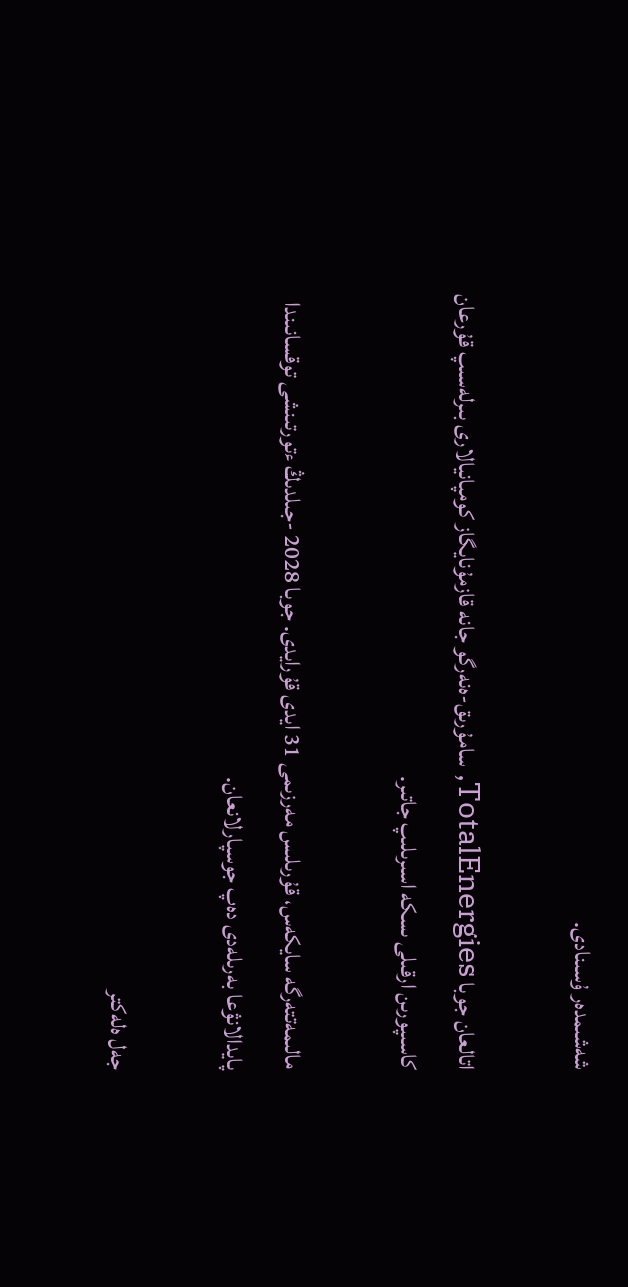شەشىمدەر ۇسىنادى.

اتالعان جوبا TotalEnergies, سامۇرىق-ەنەرگو جانە قازمۇنايگاز كومپانيالارى بىرلەسىپ قۇرعان كاسىپورىن ارقىلى ىسكە اسىرىلىپ جاتىر.

مالىمەتتەرگە سايكەس، قۇرىلىس مەرزىمى 31 ايدى قۇرايدى. جوبا 2028 -جىلدىڭ ءتورتىنشى توقسانىندا پايدالانۋعا بەرىلەدى دەپ جوسپارلانعان.

جەل ەلەكتر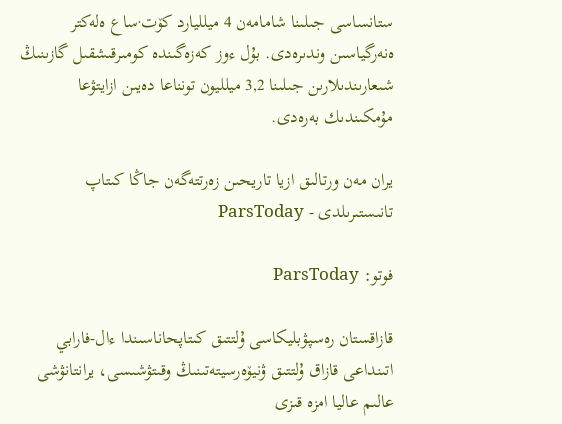ستانساسى جىلىنا شامامەن 4 ميلليارد كۆت·ساع ەلەكتر ەنەرگياسىن وندىرەدى. بۇل ءوز كەزەگىندە كومىرقىشقىل گازىنىڭ شىعارىندىلارىن جىلىنا 3,2 ميلليون تونناعا دەيىن ازايتۋعا مۇمكىندىك بەرەدى.

يران مەن ورتالىق ازيا تاريحىن زەرتتەگەن جاڭا كىتاپ تانىستىرىلدى - ParsToday

فوتو: ParsToday

قازاقستان رەسپۋبليكاسى ۇلتتىق كىتاپحاناسىندا ءال-فارابي اتىنداعى قازاق ۇلتتىق ۋنيۆەرسيتەتىنىڭ وقىتۋشىسى، يرانتانۋشى عالىم عاليا امزە قىزى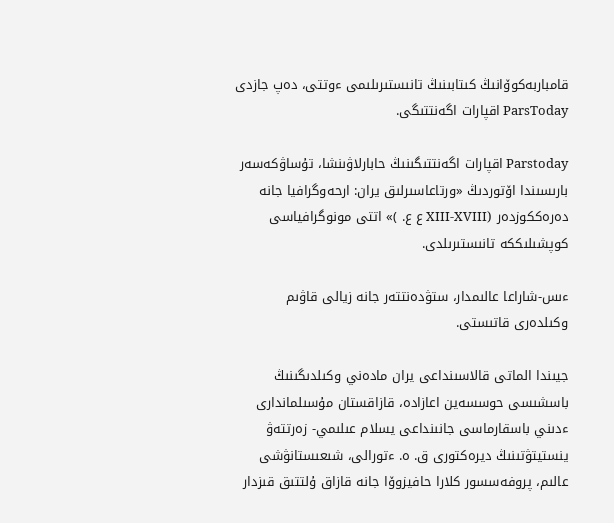قامباربەكوۆانىڭ كىتابىنىڭ تانىستىرىلىمى ءوتتى، دەپ جازدى ParsToday اقپارات اگەنتتىگى.

Parstoday اقپارات اگەنتتىگىنىڭ حابارلاۋىنشا، تۇساۋكەسەر بارىسىندا اۆتوردىڭ «ورتاعاسىرلىق يران: ارحەوگرافيا جانە دەرەككوزدەر (XIII-XVIII ع ع. )» اتتى مونوگرافياسى كوپشىلىككە تانىستىرىلدى.

ءىس-شاراعا عالىمدار، ستۋدەنتتەر جانە زيالى قاۋىم وكىلدەرى قاتىستى.

جيىندا الماتى قالاسىنداعى يران مادەني وكىلدىگىنىڭ باسشىسى حوسسەين اعازادە، قازاقستان مۇسىلماندارى ءدىني باسقارماسى جانىنداعى يسلام عىلىمي- زەرتتەۋ ينستيتۋتىنىڭ ديرەكتورى ق. ە. ءتورالى، شىعىستانۋشى عالىم، پروفەسسور كلارا حافيزوۆا جانە قازاق ۇلتتىق قىزدار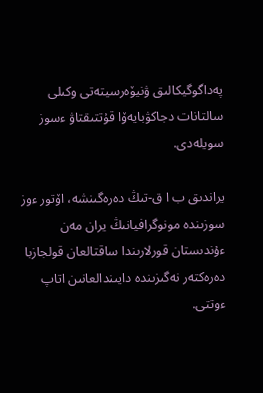پەداگوگيكالىق ۋنيۆەرسيتەتى وكىلى سالتانات دجاكۋبايەۆا قۇتتىقتاۋ ءسوز سويلەدى.

يراندىق ب ا ق-تىڭ دەرەگىنشە، اۆتور ءوز سوزىندە مونوگرافيانىڭ يران مەن ءۇندىستان قورلارىندا ساقتالعان قولجازبا دەرەكتەر نەگىزىندە دايىندالعانىن اتاپ ءوتتى.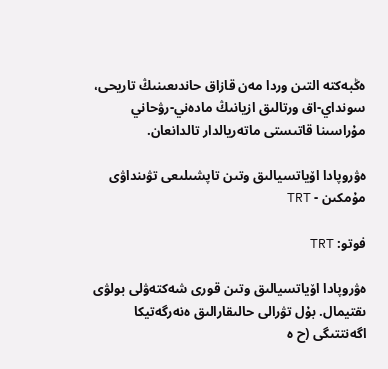ەڭبەكتە التىن وردا مەن قازاق حاندىعىنىڭ تاريحى، سونداي-اق ورتالىق ازيانىڭ مادەني-رۋحاني مۇراسىنا قاتىستى ماتەريالدار تالدانعان.

ەۋروپادا اۆياتسيالىق وتىن تاپشىلىعى تۋىنداۋى مۇمكىن - TRT

فوتو: TRT

ەۋروپادا اۆياتسيالىق وتىن قورى شەكتەۋلى بولۋى ىقتيمال. بۇل تۋرالى حالىقارالىق ەنەرگەتيكا اگەنتتىگى (ح ە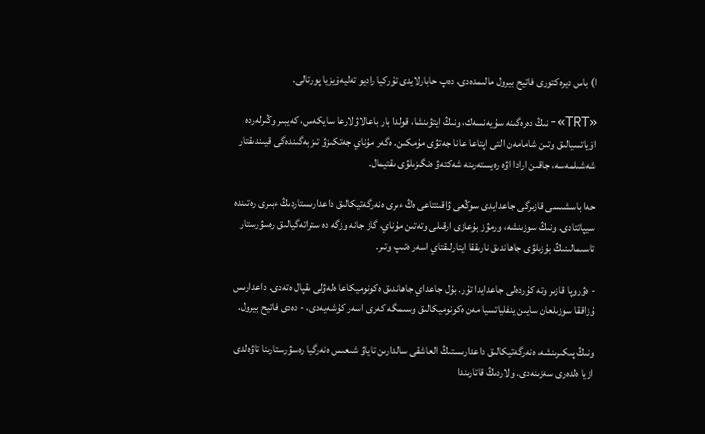ا) باس ديرەكتورى فاتيح بيرول مالىمدەدى، دەپ حابارلايدى تۇركيا راديو تەليەۆيزيا پورتالى.

«TRT»-نىڭ دەرەگىنە سۇيەنسەك، ونىڭ ايتۋىنشا، قولدا بار باعالاۋلارعا سايكەس، كەيبىر وڭىرلەردە اۆياتسيالىق وتىن شامامەن التى اپتاعا عانا جەتۋى مۇمكىن. ەگەر مۇناي جەتكىزۋ تىزبەگىندەگى قيىندىقتار شەشىلمەسە، جاقىن ارادا اۋە رەيستەرىنە شەكتەۋ ەنگىزىلۋى ىقتيمال.

حەا باسشىسى قازىرگى جاعدايدى سوڭعى ۋاقىتتاعى ەڭ ءىرى ەنەرگەتيكالىق داعدارىستاردىڭ ءبىرى رەتىندە سيپاتتادى. ونىڭ سوزىنشە، ورمۋز بۇعازى ارقىلى وتەتىن مۇناي، گاز جانە وزگە دە ستراتەگيالىق رەسۋرستار تاسىمالىنىڭ بۇزىلۋى جاھاندىق نارىققا ايتارلىقتاي اسەر ەتىپ وتىر.

- ەۋروپا قازىر وتە كۇردەلى جاعدايدا تۇر. بۇل جاعداي جاھاندىق ەكونوميكاعا ەلەۋلى ىقپال ەتەدى. داعدارىس ۇزاققا سوزىلعان سايىن ينفلياتسيا مەن ەكونوميكالىق وسىمگە كەرى اسەر كۇشەيەدى، - دەدى فاتيح بيرول.

ونىڭ پىكىرىنشە، ەنەرگەتيكالىق داعدارىستىڭ العاشقى سالدارىن تاياۋ شىعىس ەنەرگيا رەسۋرستارىنا تاۋەلدى ازيا ەلدەرى سەزىنەدى. ولاردىڭ قاتارىندا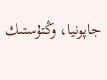جاپونيا، وڭتۇستىك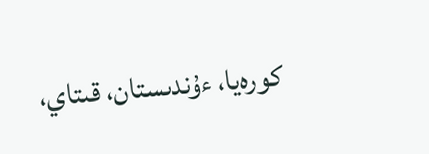كورەيا، ءۇندىستان، قىتاي،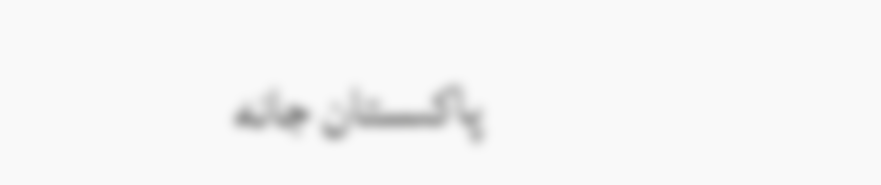پاكىستان جانە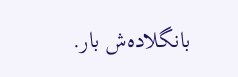بانگلادەش بار.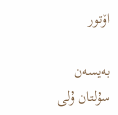اۆتور

بەيسەن سۇلتان ۇلى